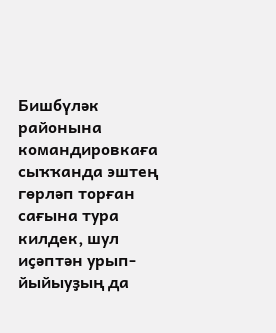Бишбүләк районына командировкаға сыҡҡанда эштең гөрләп торған сағына тура килдек, шул иҫәптән урып-йыйыуҙың да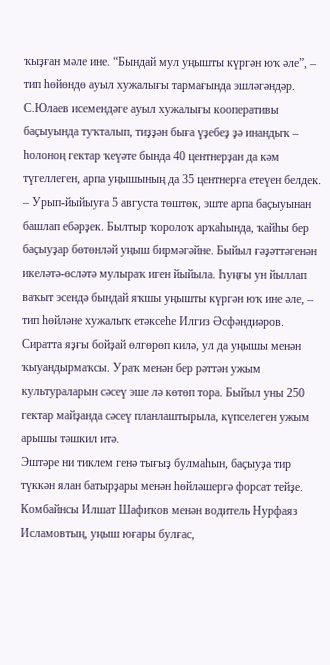ҡыҙған мәле ине. “Бындай мул уңышты күргән юҡ әле”, – тип һөйөндө ауыл хужалығы тармағында эшләгәндәр. С.Юлаев исемендәге ауыл хужалығы кооперативы баҫыуында туҡталып, тиҙҙән быға үҙебеҙ ҙә инандыҡ – һолоноң гектар ҡеүәте бында 40 центнерҙан да кәм түгеллеген, арпа уңышының да 35 центнерға етеүен белдек.
– Урып-йыйыуға 5 августа төштөк, эште арпа баҫыуынан башлап ебәрҙек. Былтыр ҡоролоҡ арҡаһында, ҡайһы бер баҫыуҙар бөтөнләй уңыш бирмәгәйне. Быйыл ғәҙәттәгенән икеләтә-өсләтә мулыраҡ иген йыйыла. Һуңғы ун йыллап ваҡыт эсендә бындай яҡшы уңышты күргән юҡ ине әле, – тип һөйләне хужалыҡ етәксеһе Илгиз Әсфәндиәров.
Сиратта яҙғы бойҙай өлгөрөп килә, ул да уңышы менән ҡыуандырмаҡсы. Ураҡ менән бер рәттән ужым культураларын сәсеү эше лә көтөп тора. Быйыл уны 250 гектар майҙанда сәсеү планлаштырыла, күпселеген ужым арышы тәшкил итә.
Эштәре ни тиклем генә тығыҙ булмаһын, баҫыуҙа тир түккән ялан батырҙары менән һөйләшергә форсат тейҙе. Комбайнсы Илшат Шафиҡов менән водитель Нурфаяз Исламовтың, уңыш юғары булғас,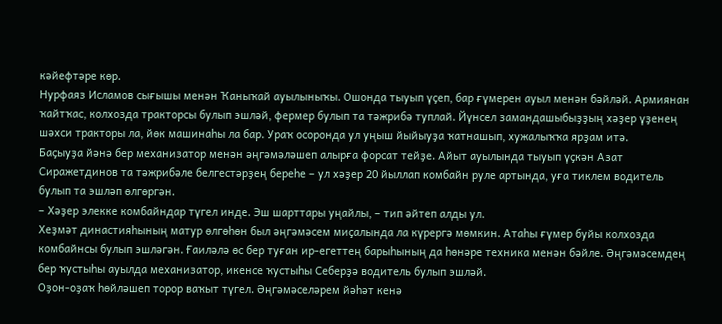кәйефтәре көр.
Нурфаяз Исламов сығышы менән Ҡаныҡай ауылыныҡы. Ошонда тыуып үҫеп, бар ғүмерен ауыл менән бәйләй. Армиянан ҡайтҡас, колхозда тракторсы булып эшләй, фермер булып та тәжрибә туплай. Йүнсел замандашыбыҙҙың хәҙер үҙенең шәхси тракторы ла, йөк машинаһы ла бар. Ураҡ осоронда ул уңыш йыйыуҙа ҡатнашып, хужалыҡҡа ярҙам итә.
Баҫыуҙа йәнә бер механизатор менән әңгәмәләшеп алырға форсат тейҙе. Айыт ауылында тыуып үҫкән Азат Сиражетдинов та тәжрибәле белгестәрҙең береһе – ул хәҙер 20 йыллап комбайн руле артында, уға тиклем водитель булып та эшләп өлгөргән.
– Хәҙер элекке комбайндар түгел инде. Эш шарттары уңайлы, – тип әйтеп алды ул.
Хеҙмәт династияһының матур өлгөһөн был әңгәмәсем миҫалында ла күрергә мөмкин. Атаһы ғүмер буйы колхозда комбайнсы булып эшләгән. Ғаиләлә өс бер туған ир-егеттең барыһының да һөнәре техника менән бәйле. Әңгәмәсемдең бер ҡустыһы ауылда механизатор, икенсе ҡустыһы Себерҙә водитель булып эшләй.
Оҙон-оҙаҡ һөйләшеп торор ваҡыт түгел. Әңгәмәселәрем йәһәт кенә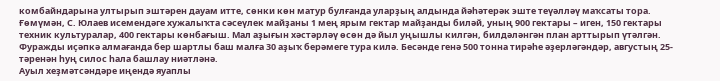комбайндарына ултырып эштәрен дауам итте, сөнки көн матур булғанда уларҙың алдында йәһәтерәк эште теүәлләү маҡсаты тора.
Ғөмүмән, С. Юлаев исемендәге хужалыҡта сәсеүлек майҙаны 1 мең ярым гектар майҙанды биләй, уның 900 гектары – иген, 150 гектары техник культуралар, 400 гектары көнбағыш. Мал аҙығын хәстәрләү өсөн дә йыл уңышлы килгән, билдәләнгән план арттырып үтәлгән. Фуражды иҫәпкә алмағанда бер шартлы баш малға 30 аҙыҡ берәмеге тура килә. Бесәнде генә 500 тонна тирәһе әҙерләгәндәр, августың 25-тәренән һуң силос һала башлау ниәтләнә.
Ауыл хеҙмәтсәндәре иңендә яуаплы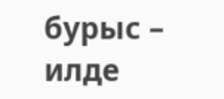бурыс – илде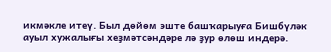икмәкле итеү. Был дөйөм эште башҡарыуға Бишбүләк ауыл хужалығы хеҙмәтсәндәре лә ҙур өлөш индерә.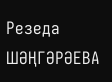Резеда ШӘҢГӘРӘЕВА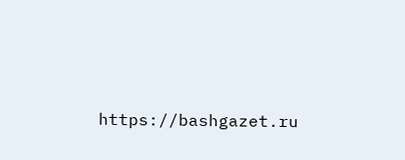https://bashgazet.ru